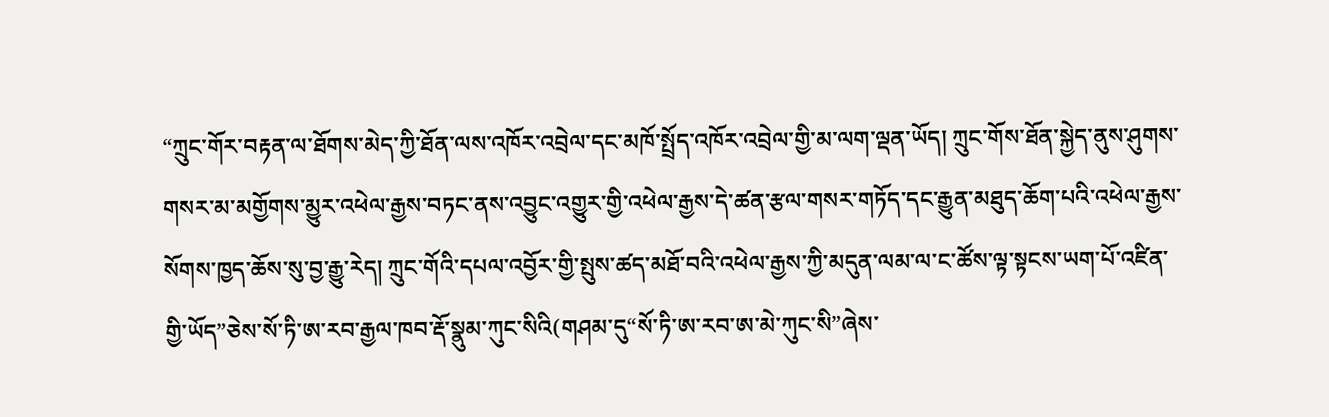“ཀྲུང་གོར་བརྟན་ལ་ཐོགས་མེད་ཀྱི་ཐོན་ལས་འཁོར་འབྲེལ་དང་མཁོ་སྤྲོད་འཁོར་འབྲེལ་གྱི་མ་ལག་ལྡན་ཡོད། ཀྲུང་གོས་ཐོན་སྐྱེད་ནུས་ཤུགས་གསར་མ་མགྱོགས་མྱུར་འཕེལ་རྒྱས་བཏང་ནས་འབྱུང་འགྱུར་གྱི་འཕེལ་རྒྱས་དེ་ཚན་རྩལ་གསར་གཏོད་དང་རྒྱུན་མཐུད་ཆོག་པའི་འཕེལ་རྒྱས་སོགས་ཁྱད་ཆོས་སུ་བྱ་རྒྱུ་རེད། ཀྲུང་གོའི་དཔལ་འབྱོར་གྱི་སྤུས་ཚད་མཐོ་བའི་འཕེལ་རྒྱས་ཀྱི་མདུན་ལམ་ལ་ང་ཚོས་ལྟ་སྟངས་ཡག་པོ་འཛིན་གྱི་ཡོད”ཅེས་སོ་ཏི་ཨ་རབ་རྒྱལ་ཁབ་རྡོ་སྣུམ་ཀུང་སིའི(གཤམ་དུ“སོ་ཏི་ཨ་རབ་ཨ་མེ་ཀུང་སི”ཞེས་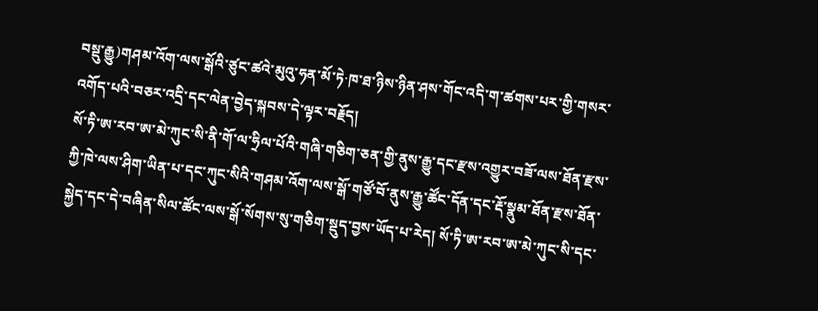བསྡུ་རྒྱུ)གཤམ་འོག་ལས་སྒོའི་ཙུང་ཚའེ་མུའུ་ཧན་མོ་ཏེ·ཁ་ཐ་ཉིས་ཉིན་ཤས་གོང་འདི་ག་ཚགས་པར་གྱི་གསར་འགོད་པའི་བཅར་འདྲི་དང་ལེན་བྱེད་སྐབས་དེ་ལྟར་བརྗོད།
སོ་ཏི་ཨ་རབ་ཨ་མེ་ཀུང་སི་ནི་གོ་ལ་ཧྲིལ་པོའི་གཞི་གཅིག་ཅན་གྱི་ནུས་རྒྱུ་དང་རྫས་འགྱུར་བཟོ་ལས་ཐོན་རྫས་ཀྱི་ཁེ་ལས་ཤིག་ཡིན་པ་དང་ཀུང་སིའི་གཤམ་འོག་ལས་སྒོ་གཙོ་བོ་ནུས་རྒྱུ་ཚོང་དོན་དང་རྡོ་སྣུམ་ཐོན་རྫས་ཐོན་སྐྱེད་དང་དེ་བཞིན་སིལ་ཚོང་ལས་སྒོ་སོགས་སུ་གཅིག་སྡུད་བྱས་ཡོད་པ་རེད། སོ་ཏི་ཨ་རབ་ཨ་མེ་ཀུང་སི་དང་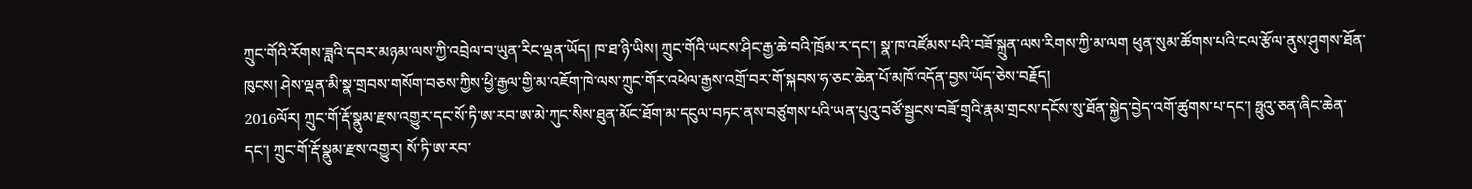ཀྲུང་གོའི་རོགས་ཟླའི་དབར་མཉམ་ལས་ཀྱི་འབྲེལ་བ་ཡུན་རིང་ལྡན་ཡོད། ཁ་ཐ་ཉི་ཡིས། ཀྲུང་གོའི་ཡངས་ཤིང་རྒྱ་ཆེ་བའི་ཁྲོམ་ར་དང་། སྣ་ཁ་འཛོམས་པའི་བཟོ་སྐྲུན་ལས་རིགས་ཀྱི་མ་ལག ཕུན་སུམ་ཚོགས་པའི་ངལ་རྩོལ་ནུས་ཤུགས་ཐོན་ཁུངས། ཤེས་ལྡན་མི་སྣ་གྲབས་གསོག་བཅས་ཀྱིས་ཕྱི་རྒྱལ་གྱི་མ་འཇོག་ཁེ་ལས་ཀྲུང་གོར་འཕེལ་རྒྱས་འགྲོ་བར་གོ་སྐབས་ཧ་ཅང་ཆེན་པོ་མཁོ་འདོན་བྱས་ཡོད་ཅེས་བརྗོད།
2016ལོར། ཀྲུང་གོ་རྡོ་སྣུམ་རྫས་འགྱུར་དང་སོ་ཏི་ཨ་རབ་ཨ་མེ་ཀུང་སིས་ཐུན་མོང་ཐོག་མ་དངུལ་བཏང་ནས་བཙུགས་པའི་ཡན་པུའུ་བཙོ་སྦྱངས་བཟོ་གྲྭའི་རྣམ་གྲངས་དངོས་སུ་ཐོན་སྐྱེད་བྱེད་འགོ་ཚུགས་པ་དང་། ཧྥུའུ་ཅན་ཞིང་ཆེན་དང་། ཀྲུང་གོ་རྡོ་སྣུམ་རྫས་འགྱུར། སོ་ཏི་ཨ་རབ་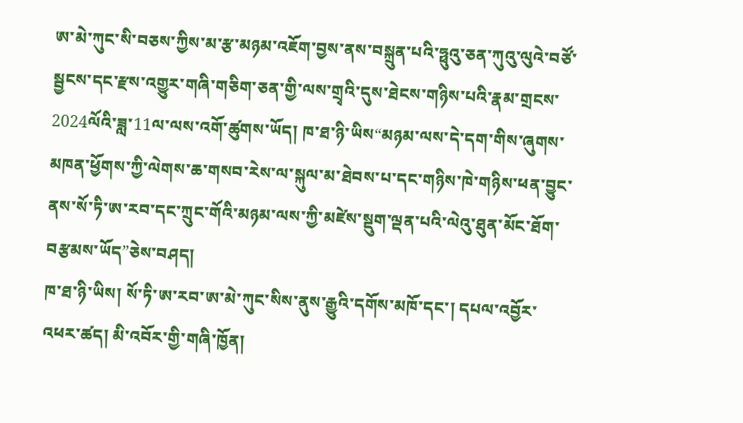ཨ་མེ་ཀུང་སི་བཅས་ཀྱིས་མ་རྩ་མཉམ་འཇོག་བྱས་ནས་བསྐྲུན་པའི་ཧྥུའུ་ཅན་ཀུའུ་ལུའེ་བཙོ་སྦྱངས་དང་རྫས་འགྱུར་གཞི་གཅིག་ཅན་གྱི་ལས་གྲྭའི་དུས་ཐེངས་གཉིས་པའི་རྣམ་གྲངས་2024ལོའི་ཟླ་11ལ་ལས་འགོ་ཚུགས་ཡོད། ཁ་ཐ་ཉི་ཡིས“མཉམ་ལས་དེ་དག་གིས་ཞུགས་མཁན་ཕྱོགས་ཀྱི་ལེགས་ཆ་གསབ་རེས་ལ་སྐུལ་མ་ཐེབས་པ་དང་གཉིས་ཁེ་གཉིས་ཕན་བྱུང་ནས་སོ་ཏི་ཨ་རབ་དང་ཀྲུང་གོའི་མཉམ་ལས་ཀྱི་མཛེས་སྡུག་ལྡན་པའི་ལེའུ་ཐུན་མོང་ཐོག་བརྩམས་ཡོད”ཅེས་བཤད།
ཁ་ཐ་ཉི་ཡིས། སོ་ཏི་ཨ་རབ་ཨ་མེ་ཀུང་སིས་ནུས་རྒྱུའི་དགོས་མཁོ་དང་། དཔལ་འབྱོར་འཕར་ཚད། མི་འབོར་གྱི་གཞི་ཁྱོན།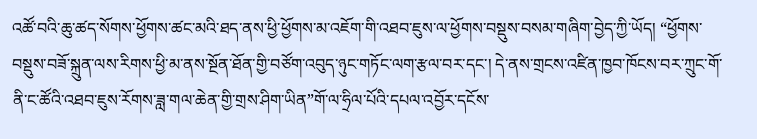འཚོ་བའི་ཆུ་ཚད་སོགས་ཕྱོགས་ཚང་མའི་ཐད་ནས་ཕྱི་ཕྱོགས་མ་འཇོག་གི་འཐབ་ཇུས་ལ་ཕྱོགས་བསྡུས་བསམ་གཞིག་བྱེད་ཀྱི་ཡོད། “ཕྱོགས་བསྡུས་བཟོ་སྐྲུན་ལས་རིགས་ཕྱི་མ་ནས་སྔོན་ཐོན་གྱི་བཙོག་འབུད་ཉུང་གཏོང་ལག་རྩལ་བར་དང་། དེ་ནས་གྲངས་འཛིན་ཁྱབ་ཁོངས་བར་ཀྲུང་གོ་ནི་ང་ཚོའི་འཐབ་ཇུས་རོགས་ཟླ་གལ་ཆེན་གྱི་གྲས་ཤིག་ཡིན”གོ་ལ་ཧྲིལ་པོའི་དཔལ་འབྱོར་དངོས་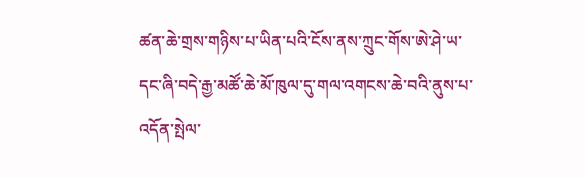ཚན་ཆེ་གྲས་གཉིས་པ་ཡིན་པའི་ངོས་ནས་ཀྲུང་གོས་ཨེ་ཤེ་ཡ་དང་ཞི་བདེ་རྒྱ་མཚོ་ཆེ་མོ་ཁུལ་དུ་གལ་འགངས་ཆེ་བའི་ནུས་པ་འདོན་སྤེལ་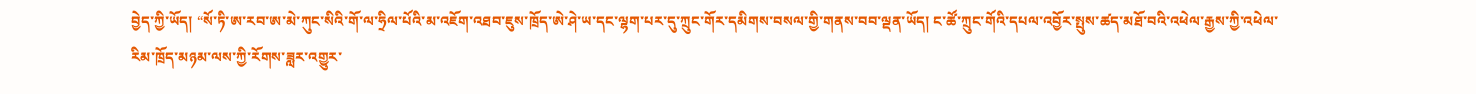བྱེད་ཀྱི་ཡོད། “སོ་ཏི་ཨ་རབ་ཨ་མེ་ཀུང་སིའི་གོ་ལ་ཧྲིལ་པོའི་མ་འཇོག་འཐབ་ཇུས་ཁྲོད་ཨེ་ཤེ་ཡ་དང་ལྷག་པར་དུ་ཀྲུང་གོར་དམིགས་བསལ་གྱི་གནས་བབ་ལྡན་ཡོད། ང་ཚོ་ཀྲུང་གོའི་དཔལ་འབྱོར་སྤུས་ཚད་མཐོ་བའི་འཕེལ་རྒྱས་ཀྱི་འཕེལ་རིམ་ཁྲོད་མཉམ་ལས་ཀྱི་རོགས་ཟླར་འགྱུར་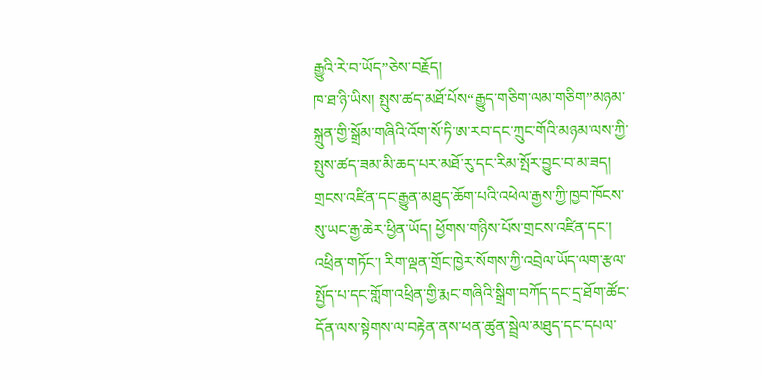རྒྱུའི་རེ་བ་ཡོད”ཅེས་བརྗོད།
ཁ་ཐ་ཉི་ཡིས། སྤུས་ཚད་མཐོ་པོས“རྒྱུད་གཅིག་ལམ་གཅིག”མཉམ་སྐྲུན་གྱི་སྒྲོམ་གཞིའི་འོག་སོ་ཏི་ཨ་རབ་དང་ཀྲུང་གོའི་མཉམ་ལས་ཀྱི་སྤུས་ཚད་ཟམ་མི་ཆད་པར་མཐོ་རུ་དང་རིམ་སྤོར་བྱུང་བ་མ་ཟད། གྲངས་འཛིན་དང་རྒྱུན་མཐུད་ཆོག་པའི་འཕེལ་རྒྱས་ཀྱི་ཁྱབ་ཁོངས་སུ་ཡང་རྒྱ་ཆེར་ཕྱིན་ཡོད། ཕྱོགས་གཉིས་པོས་གྲངས་འཛིན་དང་། འཕྲིན་གཏོང་། རིག་ལྡན་གྲོང་ཁྱེར་སོགས་ཀྱི་འབྲེལ་ཡོད་ལག་རྩལ་སྤྱོད་པ་དང་གློག་འཕྲིན་གྱི་རྨང་གཞིའི་སྒྲིག་བཀོད་དང་དྲ་ཐོག་ཚོང་དོན་ལས་སྟེགས་ལ་བརྟེན་ནས་ཕན་ཚུན་སྦྲེལ་མཐུད་དང་དཔལ་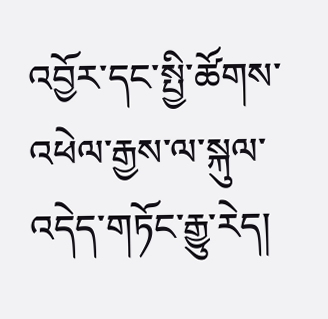འབྱོར་དང་སྤྱི་ཚོགས་འཕེལ་རྒྱས་ལ་སྐུལ་འདེད་གཏོང་རྒྱུ་རེད།